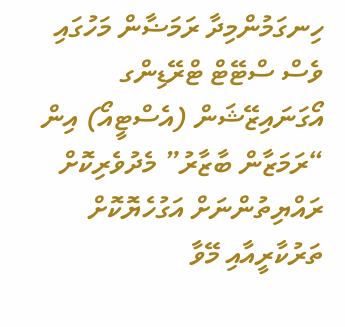ހިނގަމުންމިދާ ރަމަޟާން މަހުގައި ވެސް ސްޓޭޓް ޓްރޭޑިންގ އޯގަނައިޒޭޝަން (އެސްޓީއޯ) އިން “ރަމަޒާން ބާޒާރު” މެދުވެރިކޮށް ރައްޔިތުންނަށް އަގުހެޔޮކޮށް ތަރުކާރީއާއި މޭވާ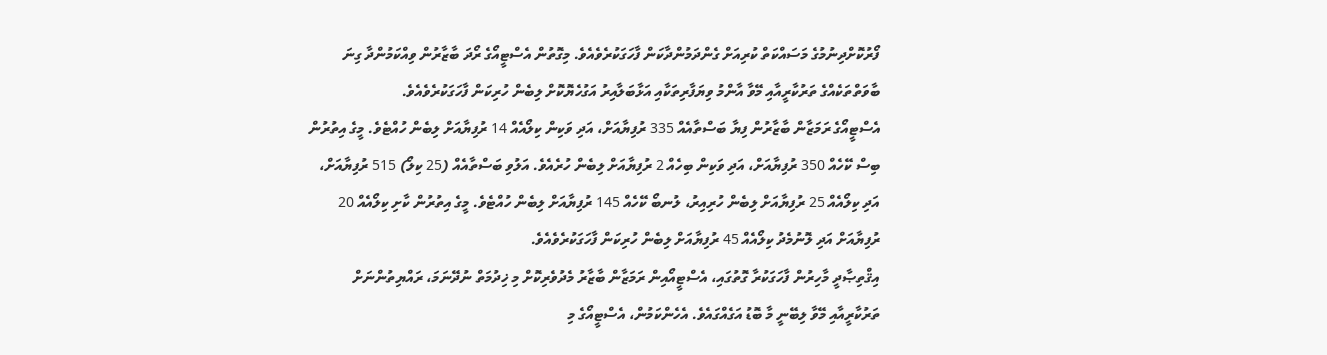ފޯރުކޮށްދިނުމުގެ މަސައްކަތް ކުރިއަށް ގެންދަމުންދާކަން ފާހަގަކުރެވެއެވެ. މިގޮތުން އެސްޓީއޯގެ ރޯދަ ބާޒާރުން ވިއްކަމުންދާ ގިނަ ބާވަތްތަކެއްގެ ތަރުކާރީއާއި މޭވާ އާންމު ވިޔަފާރިތަކާއި އަޅާބަލާއިރު އަގުހެޔޮކޮށް ލިބެން ހުރިކަން ފާހަގަކުރެވެއެވެ.
އެސްޓީއޯގެ ރަމަޒާން ބާޒާރުން ފިޔާ ބަސްތާއެއް 335 ރުފިޔާއަށް، އަދި ވަކިން ކިލޯއެއް 14 ރުފިޔާއަށް ލިބެން ހުއްޓެވެ. މީގެ އިތުރުން ބިސް ކޭހެއް 350 ރުފިޔާއަށް، އަދި ވަކިން ބިހެއް 2 ރުފިޔާއަށް ލިބެން ހުރެއެވެ. އަލުވި ބަސްތާއެއް (25 ކިލޯ) 515 ރުފިޔާއަށް، އަދި ކިލޯއެއް 25 ރުފިޔާއަށް ލިބެން ހުރިއިރު، ލުނބޯ ކޭހެއް 145 ރުފިޔާއަށް ލިބެން ހުއްޓެވެ. މީގެ އިތުރުން ކާށި ކިލޯއެއް 20 ރުފިޔާއަށް އަދި ލޮނުމެދު ކިލޯއެއް 45 ރުފިޔާއަށް ލިބެން ހުރިކަން ފާހަގަކުރެވެއެވެ.
އިޤްތިޞާދީ މާހިރުން ފާހަގަކުރާ ގޮތުގައި، އެސްޓީއޯއިން ރަމަޒާން ބާޒާރު މެދުވެރިކޮށް މި ޚިދުމަތް ނުދޭނަމަ، ރައްޔިތުންނަށް ތަރުކާރީއާއި މޭވާ ލިބޭނީ މާ ބޮޑު އަގެއްގައެވެ. އެހެންކަމުން، އެސްޓީއޯގެ މި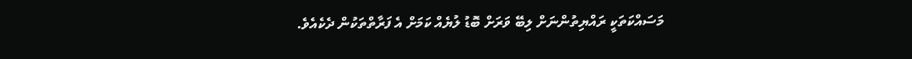މަސައްކަތަކީ ރައްޔިތުންނަށް ލިބޭ ވަރަށް ބޮޑު ލުޔެއް ކަމަށް އެ ފަރާތްތަކުން ދެކެއެވެ.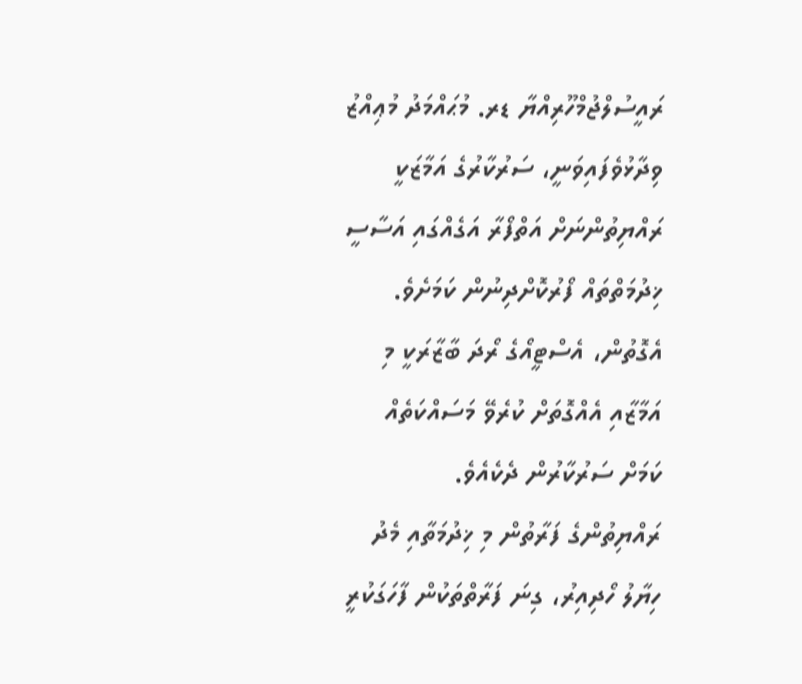ރައީސުލްޖުމްހޫރިއްޔާ ޑރ. މުޙައްމަދު މުޢިއްޒު ވިދާޅުވެފައިވަނީ، ސަރުކާރުގެ އަމާޒަކީ ރައްޔިތުންނަށް އަތްފޯރާ އަގެއްގައި އަސާސީ ޚިދުމަތްތައް ފޯރުކޮށްދިނުން ކަމަށެވެ. އެގޮތުން، އެސްޓީއޯގެ ރޯދަ ބާޒާރަކީ މި އަމާޒާއި އެއްގޮތަށް ކުރެވޭ މަސައްކަތެއް ކަމަށް ސަރުކާރުން ދެކެއެވެ.
ރައްޔިތުންގެ ފަރާތުން މި ޚިދުމަތާއި މެދު ހިޔާލު ހޯދިއިރު، ގިނަ ފަރާތްތަކުން ފާހަގަކުރީ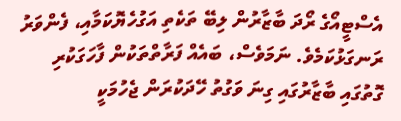އެސްޓީއޯގެ ރޯދަ ބާޒާރުން ލިބޭ ތަކެތި އަގުހެޔޮކަމާއި، ފެންވަރު ރަނގަޅުކަމެވެ. ނަމަވެސް، ބައެއް ފަރާތްތަކުން ފާހަގަކުރި ގޮތުގައި ބާޒާރުގައި ގިނަ ވަގުތު ހޭދަކުރަން ޖެހުމަކީ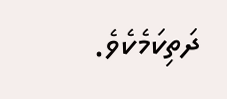ދަތިކަމެކެވެ.